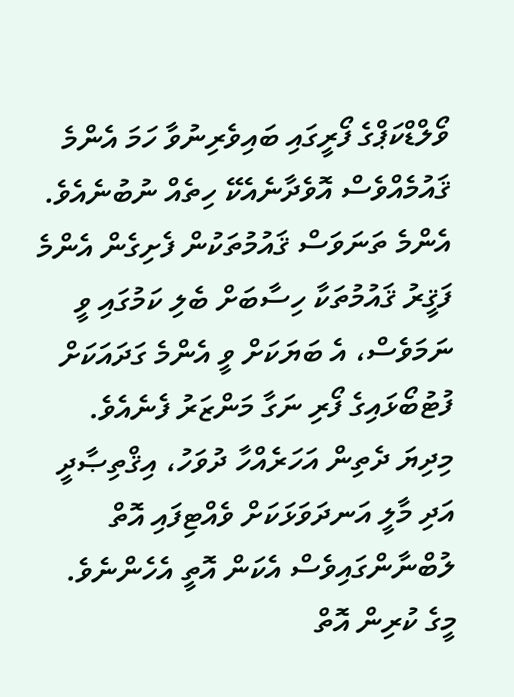ވޯލްޑްކަޕްގެ ފޯރީގައި ބައިވެރިނުވާ ހަމަ އެންމެ ޤައުމެއްވެސް އޮވެދާނެއެކޭ ހިތެއް ނުބުނެއެވެ. އެންމެ ތަނަވަސް ޤައުމުތަކުން ފެށިގެން އެންމެ ފަޤީރު ޤައުމުތަކާ ހިސާބަށް ބެލި ކަމުގައި ވީ ނަމަވެސް، އެ ބަޔަކަށް ވީ އެންމެ ގަދައަކަށް ފުޓުބޯޅައިގެ ފޯރި ނަގާ މަންޒަރު ފެނެއެވެ. މިދިޔަ ދެތިން އަހަރެއްހާ ދުވަހު، އިޤްތިޞާދީ އަދި މާލީ އަނދަވަޅަކަށް ވެއްޓިފައި އޮތް ލުބްނާންގައިވެސް އެކަން އޮތީ އެހެންނެވެ. މީގެ ކުރިން އޮތް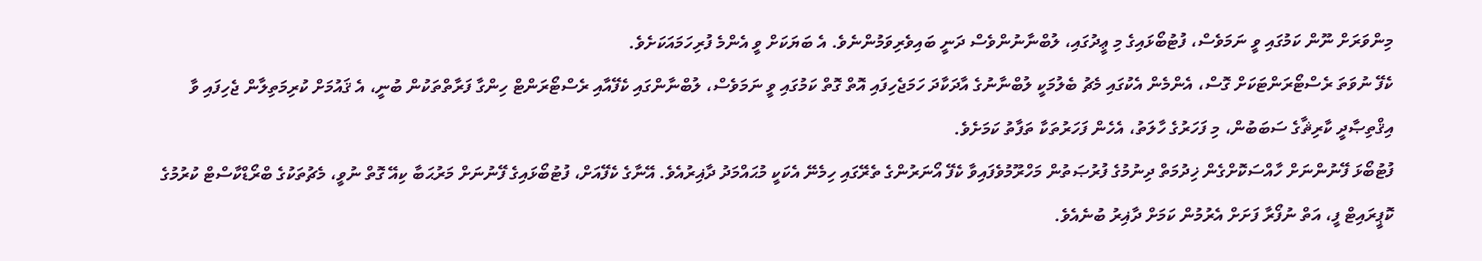މިންވަރަށް ނޫން ކަމުގައި ވީ ނަމަވެސް، ފުޓުބޯޅައިގެ މި ޢީދުގައި، ލުބްނާނުންވެސް ދަނީ ބައިވެރިވަމުންނެވެ. އެ ބަޔަކަށް ވީ އެންމެ ފުރިހަމައަކަށެވެ.
ކެފޭ ނުވަތަ ރެސްޓޯރަންޓަކަށް ގޮސް، އެންމެން އެކުގައި މެޗު ބެލުމަކީ ލުބްނާނުގެ އާދަކާދަ ހަމަޖެހިފައި އޮތް ގޮތް ކަމުގައި ވީ ނަމަވެސް، ލުބްނާންގައި ކެފޭއާއި ރެސްޓޯރަންޓް ހިންގާ ފަރާތްތަކުން ބުނީ، އެ ޤައުމަށް ކުރިމަތިލާން ޖެހިފައި ވާ އިޤްތިޞާދީ ކާރިޘާގެ ސަބަބުން، މި ފަހަރުގެ ހާލަތު، އެހެން ފަހަރުތަކާ ތަފާތު ކަމަށެވެ.
ފުޓުބޯޅަ ފޭނުންނަށް ހާއްސަކޮށްގެން ޚިދުމަތް ދިނުމުގެ ފުރުޞަތުން މަހްރޫމުވެފައިވާ ކެފޭ އޯނަރުންގެ ތެރޭގައި ހިމެނޭ އެކަކީ މުޙައްމަދު ދާޣިރުއެވެ. އޭނާގެ ކެފޭއަށް، ފުޓުބޯޅައިގެ ފޭނުނަށް މަރުޙަބާ ކިއޭ ގޮތް ނުވީ، މެޗުތަކުގެ ބްރޯޑްކާސްޓް ކުރުމުގެ ކޮޕީރައިޓް ފީ، އަތް ނުފޯރާ ފަށަށް އެރުމުން ކަމަށް ދާޣިރު ބުނެއެވެ.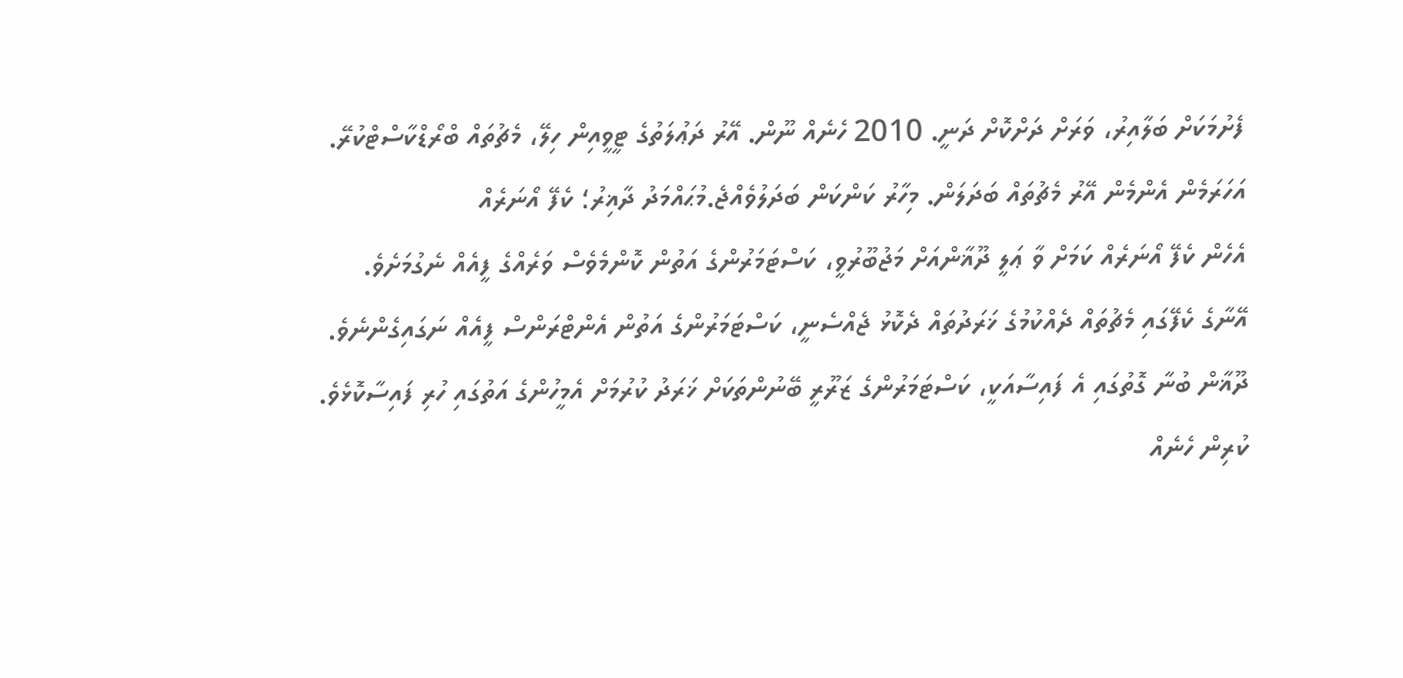ފެށުމަކަށް ބަލާއިރު، ވަރަށް ދަށްކޮށް ދަނީ. 2010 ހެނެއް ނޫން. އޭރު ދަޢުލަތުގެ ޓީވީއިން ހިލޭ، މެޗުތައް ބްރޯޑްކާސްޓްކުރޭ. އަހަރަމެން އެންމެން އޭރު މެޗުތައް ބަދަލަން. މިހާރު ކަންކަން ބަދަލުވެއްޖެ.މުޙައްމަދު ދާޣިރު؛ ކެފޭ އޯނަރެއް
އެހެން ކެފޭ އޯނަރެއް ކަމަށް ވާ ޢަލީ ދޫޣާންއަށް މަޖުބޫރުވީ، ކަސްޓަމަރުންގެ އަތުން ކޮންމެވެސް ވަރެއްގެ ފީއެއް ނެގުމަށެވެ. އޭނާގެ ކެފޭގައި މެޗުތައް ދެއްކުމުގެ ޚަރަދުތައް ދެކޮޅު ޖެއްސެނީ، ކަސްޓަމަރުންގެ އަތުން އެންޓްރަންސް ފީއެއް ނަގައިގެންނެވެ. ދޫޣާން ބުނާ ގޮތުގައި އެ ފައިސާއަކީ، ކަސްޓަމަރުންގެ ޒަރޫރީ ބޭނުންތަކަށް ޚަރަދު ކުރުމަށް އެމީހުންގެ އަތުގައި ހުރި ފައިސާކޮޅެވެ.
ކުރިން ހެނެއް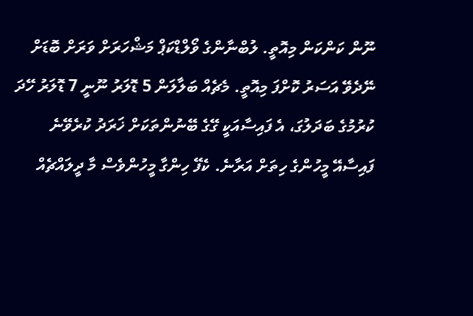ނޫން ކަންކަން މިއޮތީ. ލުބްނާންގެ ވޯލްޑްކަޕް މަޝްހަރަށް ވަރަށް ބޮޑަށް ނޭދެވޭ އަސަރު ކޮށްފަ މިއޮތީ. މެޗެއް ބަލާލަން 5 ޑޮލަރު ނޫނީ 7 ޑޮލަރު ހޭދަ ކުރުމުގެ ބަދަލުގަ، އެ ފައިސާއަކީ ގޭގެ ބޭނުންތަކަށް ޚަރަދު ކުރެވޭނެ ފައިސާއޭ މީހުންގެ ހިތަށް އަރާނެ. ކެފޭ ހިންގާ މީހުންވެސް މާ ދީލައްޗެއް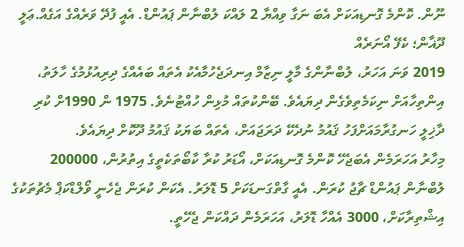ނޫން. ކޮންމެ ގޮނޑިއަކަށް އެބަ ނަގާ ވިއްޔާ 2 ލައްކަ ލުބްނާން ޕައުންޑް. އެއީ ފުދޭ ވަރެއްގެ އަގެއް.ޢަލީ ދޫޣާން؛ ކެފޭ އޯނަރެއް
2019 ވަނަ އަހަރު، ލުބްނާންގެ މާލީ ނިޒާމް އިނދަޖެހުމާއެކު އެތައް ބައެއްގެ ދިރިއުޅުމުގެ ހާލަތު، އިންތިހާއަށް ނިކަމެތިވެގެން ދިޔައެވެ. ބޭންކުތައް މުޅިން ހުއްޓުނެވެ. 1975 ން 1990ށް ކުރި ދާޚިލީ ހަނގުރާމައަށްފަހު ޤައުމު ނުދެކޭ ދަރަޖައަށް، އެތައް ބަޔަކު ޤައުމު ދޫކޮށް ދިޔައެވެ.
މިހާރު އަހަރަމެން އެބަޖެހޭ ކޮންމެ ގޮނޑިއަކަށް، އޯޑަރު ކުރާ ކާބޯތަކެތީގެ އިތުރުން، 200000 ލުބްނާން ޕައުންޑް ޗާޖު ކުރަން. އެއީ ގާތްގަނޑަކަށް 5 ޑޮލަރު. އެކަން ކުރަން ޖެހެނީ ވޯލްޑްކަޕް މެޗުތަކުގެ އިޝްތިރާކަށް، 3000 އެއްހާ ޑޮލަރު، އަހަރަމެން ދައްކަން ޖެހޭތީ.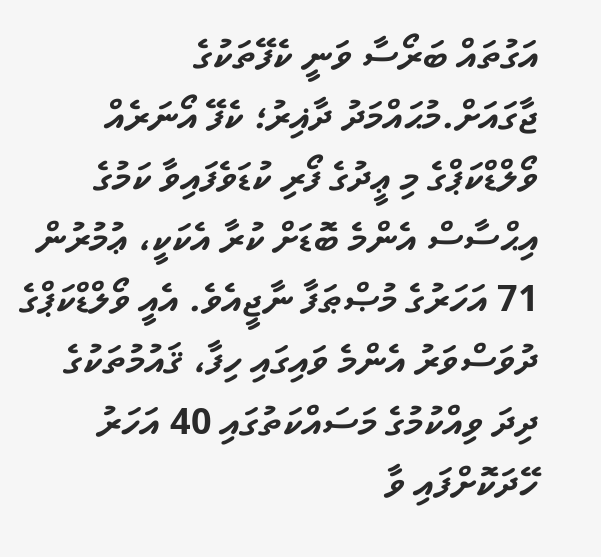އަގުތައް ބަރޯސާ ވަނީ ކެފޭތަކުގެ ޖާގައަށް.މުޙައްމަދު ދާޣިރު؛ ކެފޭ އޯނަރެއް
ވޯލްޑްކަޕްގެ މި ޢީދުގެ ފޯރި ކުޑަވެފައިވާ ކަމުގެ އިޙްސާސް އެންމެ ބޮޑަށް ކުރާ އެކަކީ، ޢުމުރުން 71 އަހަރުގެ މުޞްޠަފާ ނާޖީއެވެ. އެއީ ވޯލްޑްކަޕްގެ ދުވަސްވަރު އެންމެ ވައިގައި ހިފާ، ޤައުމުތަކުގެ ދިދަ ވިއްކުމުގެ މަސައްކަތުގައި 40 އަހަރު ހޭދަކޮށްފައި ވާ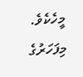މީހެކެވެ.
މިފަހަރުގެ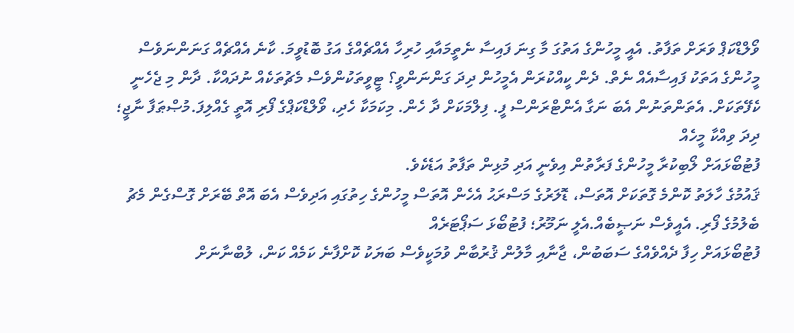ވޯލްޑްކަޕް ވަރަށް ތަފާތު. އެއީ މީހުންގެ އަތުގަ މާ ގިނަ ފައިސާ ނެތީމައާއި ހުރިހާ އެއްޗެއްގެ އަގު ބޮޑުވީމަ. ކާނެ އެއްޗެއް ގަނަންނަވެސް މީހުންގެ އަތަކު ފައިސާއެއް ނެތް. ދެން ކީއްކުރަން އެމީހުން ދިދަ ގަންނަންވީ؟ ޓީވީތަކުންވެސް މެޗުތަކެއް ނުދައްކާ. ދާން މި ޖެހެނީ ކެފޭތަކަށް. އެތަންތަނުން އެބަ ނަގާ އެންޓްރަންސް ފީ. ފިލްމަކަށް ދާ ހެން. މިކަމަކާ ހެދި، ވޯލްޑްކަޕްގެ ފޯރި އޮތީ ގެއްލިފަ.މުޞްޠަފާ ނާޖީ؛ ދިދަ ވިއްކާ މީހެއް
ފުޓުބޯޅައަށް ލޯބިކުރާ މީހުންގެ ފަރާތުން އިވެނީ އަދި މުޅިން ތަފާތު އަޑެކެވެ.
ޤައުމުގެ ހާލަތު ކޮންމެ ގޮތަކަށް އޮތަސް، ޑޮލަރުގެ މަސްރަޙު އެހެން އޮތަސް މީހުންގެ ހިތުގައި އަދިވެސް އެބަ އޮތް ބޭރަށް ގޮސްގެން މެޗު ބެލުމުގެ ފޯރި. އެއީވެސް ނަޞީބެއް.އެލީ ނަމޫރު؛ ފުޓުބޯޅަ ސަޕޯޓަރެއް
ފުޓުބޯޅައަށް ހިފާ ދެއްވެއްގެ ސަބަބުން، ޖާނާއި މާލުން ޤުރުބާން ވުމަކީވެސް ބަޔަކު ކޮށްފާނެ ކަމެއް ކަން، ލުބްނާނަށް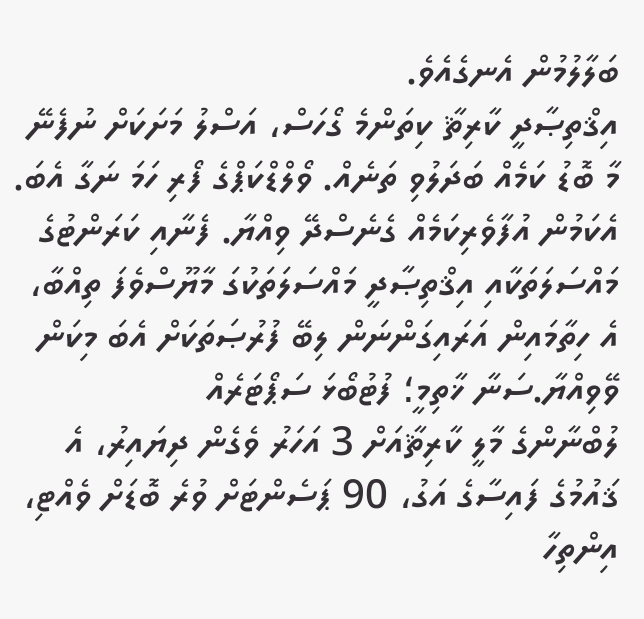ބަލާލުމުން އެނގެއެވެ.
އިޤްތިޞާދީ ކާރިޘާ ކިތަންމެ ގޯހަސް، އަސްލު މަށަކަށް ނުފެނޭ މާ ބޮޑު ކަމެއް ބަދަލުވި ތަނެއް. ވޯލްޑްކަޕްގެ ފޯރި ހަމަ ނަގާ އެބަ. އެކަމުން އުފާވެރިކަމެއް ގެނެސްދޭ ވިއްޔާ. ފެނާއި ކަރަންޓުގެ މައްސަލަތަކާއި އިޤްތިޞާދީ މައްސަލަތަކުގަ މާޔޫސްވެފަ ތިއްބާ، އެ ހިތާމައިން އަރައިގަންނަން ލިބޭ ފުރުޞަތަކަށް އެބަ މިކަން ވޭވިއްޔާ.ސަނާ ޚާތިމީ؛ ފުޓުބޯޅަ ސަޕޯޓަރެއް
ލުބްނާންގެ މާލީ ކާރިޘާއަށް 3 އަހަރު ވެގެން ދިޔައިރު، އެ ޤައުމުގެ ފައިސާގެ އަގު، 90 ޕަސެންޓަށް ވުރެ ބޮޑަށް ވެއްޓި، އިންތިހާ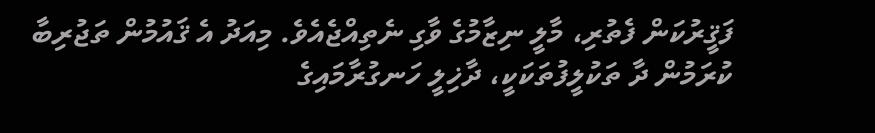ފަޤީރުކަން ފެތުރި، މާލީ ނިޒާމުގެ ވާގި ނެތިއްޖެއެވެ. މިއަދު އެ ޤައުމުން ތަޖުރިބާ ކުރަމުން ދާ ތަކުލީފުތަކަކީ، ދާޚިލީ ހަނގުރާމައިގެ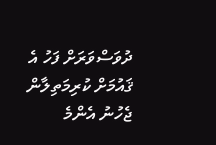ދުވަސްވަރަށް ފަހު އެ ޤައުމަށް ކުރިމަތިލާން ޖެހުނު އެންމެ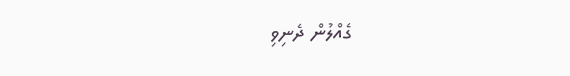ގެއްލުން ދެނިވި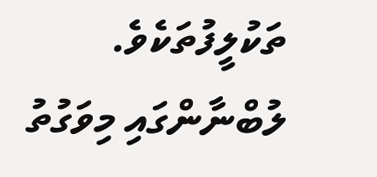ތަކުލީފުތަކެވެ. ލުބްނާންގައި މިވަގުތު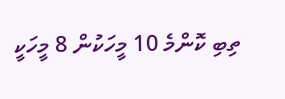ތިބި ކޮންމެ 10 މީހަކުން 8 މީހަކީ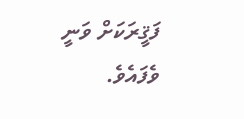ފަޤީރަކަށް ވަނީ ވެފައެވެ.